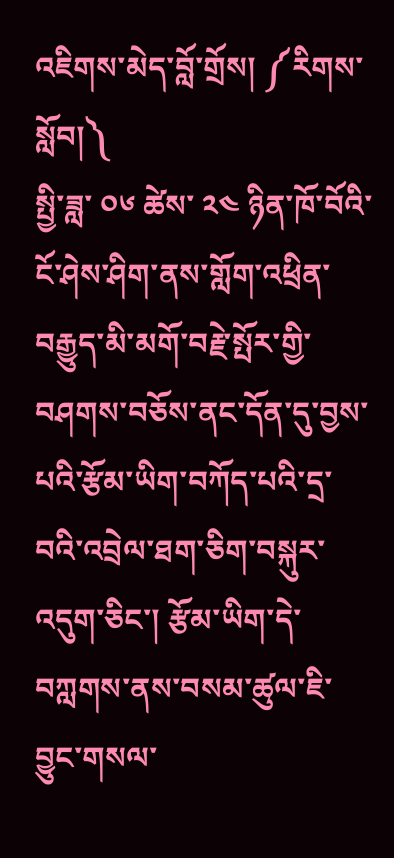འཇིགས་མེད་བློ་གྲོས། ༼རིགས་སློབ།༽
སྤྱི་ཟླ་ ༠༦ ཚེས་ ༢༤ ཉིན་ཁོ་བོའི་ངོ་ཤེས་ཤིག་ནས་གློག་འཕྲིན་བརྒྱུད་མི་མགོ་བརྗེ་སྤོར་གྱི་བཤགས་བཅོས་ནང་དོན་དུ་བྱས་པའི་རྩོམ་ཡིག་བཀོད་པའི་དྲ་བའི་འབྲེལ་ཐག་ཅིག་བསྐུར་འདུག་ཅིང་། རྩོམ་ཡིག་དེ་བཀླགས་ནས་བསམ་ཚུལ་ཇི་བྱུང་གསལ་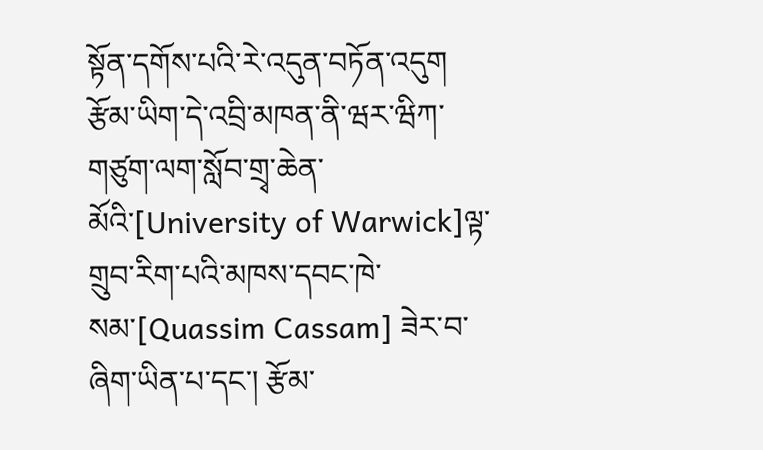སྟོན་དགོས་པའི་རེ་འདུན་བཏོན་འདུག རྩོམ་ཡིག་དེ་འབྲི་མཁན་ནི་ཝར་ཝིཀ་གཙུག་ལག་སློབ་གྲྭ་ཆེན་མོའི་[University of Warwick]ལྟ་གྲུབ་རིག་པའི་མཁས་དབང་ཁེ་སམ་[Quassim Cassam] ཟེར་བ་ཞིག་ཡིན་པ་དང་། རྩོམ་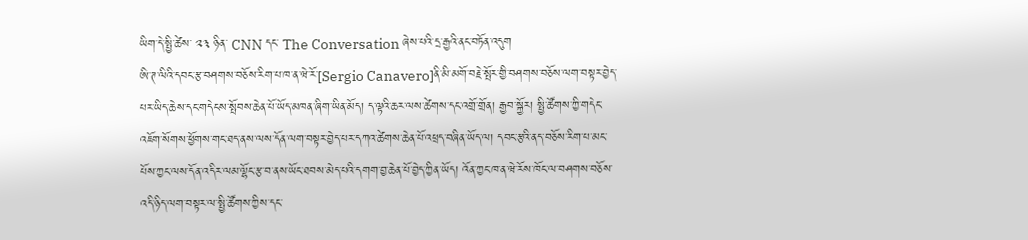ཡིག་དེ་སྤྱི་ཚེས་ ༢༣ ཉིན་ CNN དང་ The Conversation ཞེས་པའི་དྲ་རྒྱའི་ནང་བཏོན་འདུག
ཨི་ཊ་ལིའི་དབང་རྩ་བཤགས་བཅོས་རིག་པ་ཁ་ན་ཝེ་རོ་[Sergio Canavero]ནི་མི་མགོ་བརྗེ་སྤོར་གྱི་བཤགས་བཅོས་ལག་བསྟར་བྱེད་པར་ཡིད་ཆེས་དང་གདེངས་སྤོབས་ཆེན་པོ་ཡོད་མཁན་ཞིག་ཡིན་མོད། ད་ལྟའི་ཆར་ལས་ཚེགས་དང་འགྲོ་གྲོན། རྒྱབ་སྐྱོར། སྤྱི་ཚོགས་ཀྱི་གདེང་འཇོག་སོགས་ཕྱོགས་གང་ཐད་ནས་ལས་དོན་ལག་བསྟར་བྱེད་པར་དཀའ་ཚེགས་ཆེན་པོ་འཕྲད་བཞིན་ཡོད་ལ། དབང་རྩའི་ནད་བཅོས་རིག་པ་མང་པོས་ཀྱང་ལས་དོན་འདིར་ལམ་ལྷོང་རྩ་བ་ནས་ཡོང་ཐབས་མེད་པའི་དགག་བྱ་ཆེན་པོ་བྱེད་ཀྱིན་ཡོད། འོན་ཀྱང་ཁ་ན་ཝེ་རོས་ཁོང་ལ་བཤགས་བཅོས་འདི་ཉིད་ལག་བསྟར་ལ་སྤྱི་ཚོགས་ཀྱིས་དང་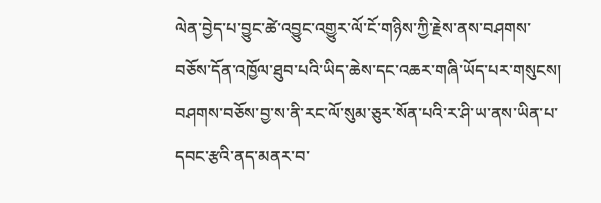ལེན་བྱེད་པ་བྱུང་ཚེ་འབྱུང་འགྱུར་ལོ་ངོ་གཉིས་ཀྱི་རྗེས་ནས་བཤགས་བཅོས་དོན་འཁྱོལ་ཐུབ་པའི་ཡིད་ཆེས་དང་འཆར་གཞི་ཡོད་པར་གསུངས། བཤགས་བཅོས་བྱ་ས་ནི་རང་ལོ་སུམ་ཅུར་སོན་པའི་ར་ཤི་ཡ་ནས་ཡིན་པ་དབང་རྩའི་ནད་མནར་བ་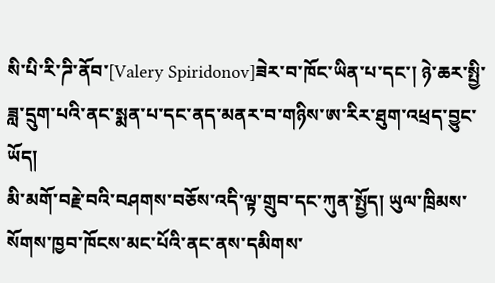སི་པི་རི་ཌི་ནོབ་[Valery Spiridonov]ཟེར་བ་ཁོང་ཡིན་པ་དང་། ཉེ་ཆར་སྤྱི་ཟླ་དྲུག་པའི་ནང་སྨན་པ་དང་ནད་མནར་བ་གཉིས་ཨ་རིར་ཐུག་འཕྲད་བྱུང་ཡོད།
མི་མགོ་བརྗེ་བའི་བཤགས་བཅོས་འདི་ལྟ་གྲུབ་དང་ཀུན་སྤྱོད། ཡུལ་ཁྲིམས་སོགས་ཁྱབ་ཁོངས་མང་པོའི་ནང་ནས་དམིགས་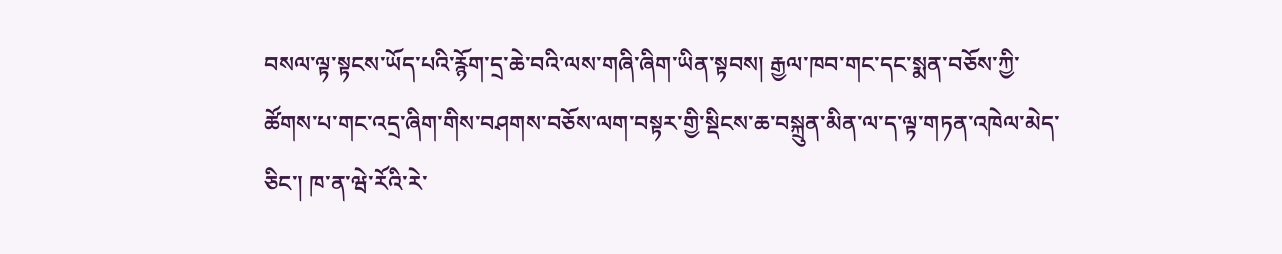བསལ་ལྟ་སྟངས་ཡོད་པའི་རྙོག་དྲ་ཆེ་བའི་ལས་གཞི་ཞིག་ཡིན་སྟབས། རྒྱལ་ཁབ་གང་དང་སྨན་བཅོས་ཀྱི་ཚོགས་པ་གང་འདྲ་ཞིག་གིས་བཤགས་བཅོས་ལག་བསྟར་གྱི་སྡིངས་ཆ་བསྐྲུན་མིན་ལ་ད་ལྟ་གཏན་འཁེལ་མེད་ཅིང་། ཁ་ན་ཝེ་རོའི་རེ་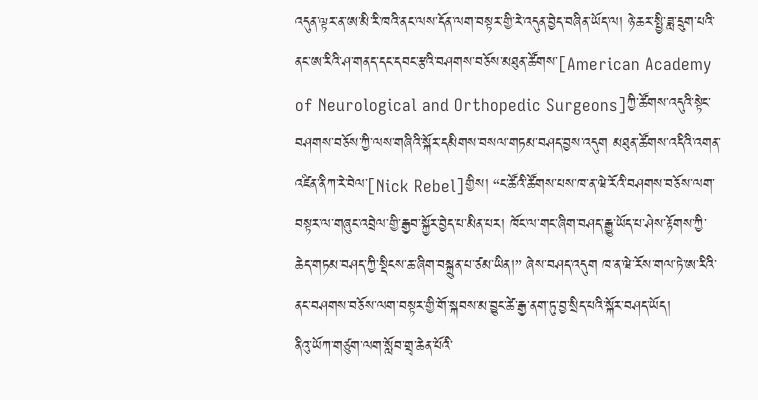འདུན་ལྟར་ན་ཨ་མི་རི་ཁའི་ནང་ལས་དོན་ལག་བསྟར་གྱི་རེ་འདུན་བྱེད་བཞིན་ཡོད་ལ། ཉེ་ཆར་སྤྱི་ཟླ་དྲུག་པའི་ནང་ཨ་རིའི་ཤ་གནད་དང་དབང་རྩའི་བཤགས་བཅོས་མཐུན་ཚོགས་[American Academy of Neurological and Orthopedic Surgeons]ཀྱི་ཚོགས་འདུའི་སྟེང་བཤགས་བཅོས་ཀྱི་ལས་གཞིའི་སྐོར་དམིགས་བསལ་གཏམ་བཤད་བྱས་འདུག མཐུན་ཚོགས་འདིའི་འགན་འཛིན་ནིཀ་རེ་བེལ་[Nick Rebel]གྱིས། “ང་ཚོའི་ཚོགས་པས་ཁ་ན་ཝེ་རོའི་བཤགས་བཅོས་ལག་བསྟར་ལ་གཞུང་འབྲེལ་གྱི་རྒྱབ་སྐྱོར་བྱེད་པ་མིན་པར། ཁོང་ལ་གང་ཞིག་བཤད་རྒྱུ་ཡོད་པ་ཤེས་རྟོགས་ཀྱི་ཆེད་གཏམ་བཤད་ཀྱི་སྡིངས་ཆ་ཞིག་བསྐྲུན་པ་ཙམ་ཡིན།” ཞེས་བཤད་འདུག ཁ་ན་ཝེ་རོས་གལ་ཏེ་ཨ་རིའི་ནང་བཤགས་བཅོས་ལག་བསྟར་གྱི་གོ་སྐབས་མ་བྱུང་ཚེ་རྒྱ་ནག་ཏུ་བྱ་སྲིད་པའི་སྐོར་བཤད་ཡོད།
ནིའུ་ཡོཀ་གཙུག་ལག་སློབ་གྲྭ་ཆེན་པོའི་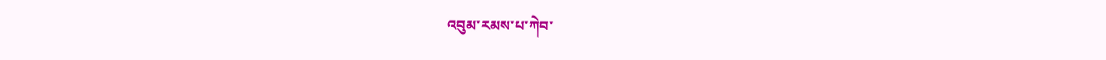འབུམ་རམས་པ་ཀེབ་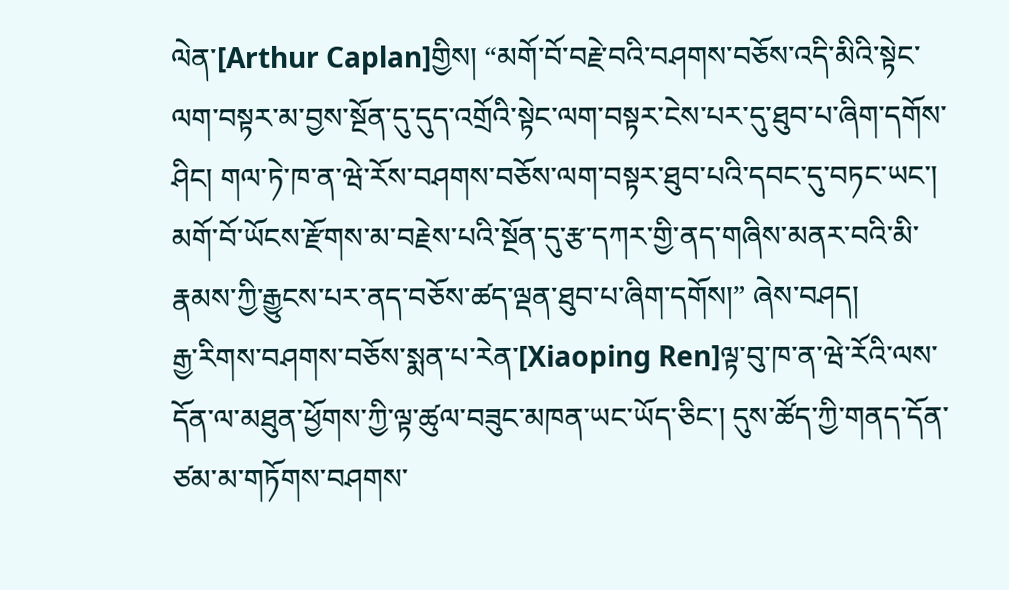ལེན་[Arthur Caplan]གྱིས། “མགོ་བོ་བརྗེ་བའི་བཤགས་བཅོས་འདི་མིའི་སྟེང་ལག་བསྟར་མ་བྱས་སྔོན་དུ་དུད་འགྲོའི་སྟེང་ལག་བསྟར་ངེས་པར་དུ་ཐུབ་པ་ཞིག་དགོས་ཤིང། གལ་ཏེ་ཁ་ན་ཝེ་རོས་བཤགས་བཅོས་ལག་བསྟར་ཐུབ་པའི་དབང་དུ་བཏང་ཡང་། མགོ་བོ་ཡོངས་རྫོགས་མ་བརྗེས་པའི་སྔོན་དུ་རྩ་དཀར་གྱི་ནད་གཞིས་མནར་བའི་མི་རྣམས་ཀྱི་རྒྱུངས་པར་ནད་བཅོས་ཚད་ལྡན་ཐུབ་པ་ཞིག་དགོས།” ཞེས་བཤད།
རྒྱ་རིགས་བཤགས་བཅོས་སྨན་པ་རེན་[Xiaoping Ren]ལྟ་བུ་ཁ་ན་ཝེ་རོའི་ལས་དོན་ལ་མཐུན་ཕྱོགས་ཀྱི་ལྟ་ཚུལ་བཟུང་མཁན་ཡང་ཡོད་ཅིང་། དུས་ཚོད་ཀྱི་གནད་དོན་ཙམ་མ་གཏོགས་བཤགས་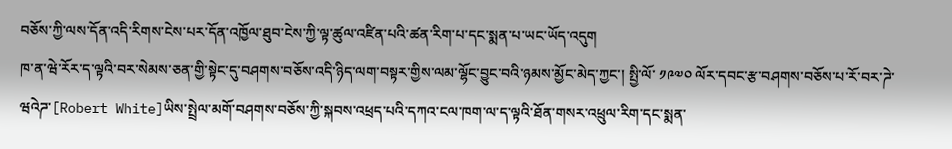བཅོས་ཀྱི་ལས་དོན་འདི་རིགས་ངེས་པར་དོན་འཁྱོལ་ཐུབ་ངེས་ཀྱི་ལྟ་ཚུལ་འཛིན་པའི་ཚན་རིག་པ་དང་སྨན་པ་ཡང་ཡོད་འདུག
ཁ་ན་ཝེ་རོར་ད་ལྟའི་བར་སེམས་ཅན་གྱི་སྟེང་དུ་བཤགས་བཅོས་འདི་ཉིད་ལག་བསྟར་གྱིས་ལམ་ལྷོང་བྱུང་བའི་ཉམས་མྱོང་མེད་ཀྱང་། སྤྱི་ལོ་ ༡༩༧༠ ལོར་དབང་རྩ་བཤགས་བཅོས་པ་རོ་བར་ཌེ་ཝའེཌ་[Robert White]ཡིས་སྤྲེལ་མགོ་བཤགས་བཅོས་ཀྱི་སྐབས་འཕྲད་པའི་དཀའ་ངལ་ཁག་ལ་ད་ལྟའི་ཐོན་གསར་འཕྲུལ་རིག་དང་སྨན་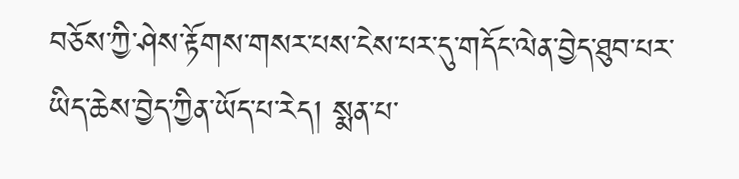བཅོས་ཀྱི་ཤེས་རྟོགས་གསར་པས་ངེས་པར་དུ་གདོང་ལེན་བྱེད་ཐུབ་པར་ཡིད་ཆེས་བྱེད་ཀྱིན་ཡོད་པ་རེད། སྨན་པ་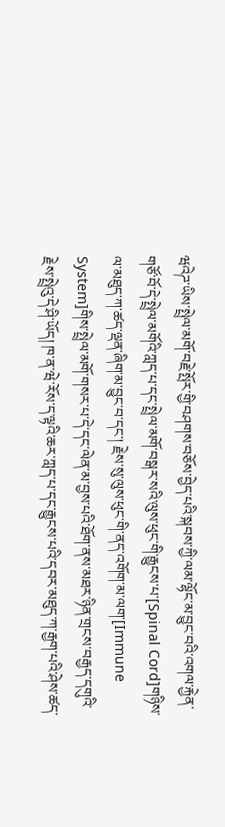ཝའེཌ་ཡིས་སྤྲེལ་མགོ་བརྗེ་སྤོར་གྱི་བཤགས་བཅོས་བྱེད་པའི་སྐབས་ཀྱི་ལམ་ལྷོང་མ་བྱུང་བའི་འགལ་རྐྱེན་གཙོ་བོ་དེ་སྤྲེལ་མགོའི་ཀླད་པ་དང་སྤྲེལ་མགོ་བསྒར་སའི་ལུས་ཕུང་གི་རྒྱུངས་པ་[Spinal Cord]གཉིས་ལ་མཐུད་ཀ་ཚད་ལྡན་ཞིག་མ་བྱུང་བ་དང་། རྗེས་སུ་ལུས་ཕུང་གི་ནད་འགོག་མ་ལག་[Immune System]གིས་སྤྲེལ་མགོ་གསར་པ་དེ་དང་ལེན་མ་བྱས་པའི་ཐོག་ནས་མཐར་ཉིན་གྲངས་བརྒྱད་དགུའི་རྗེས་སྤྲེའུ་དེ་ཤི་ཡོད། ཁ་ན་ཝེ་རོས་ད་ལྟའི་ཆར་ཀླད་པ་དང་རྒྱུངས་པའི་དབར་མཐུད་ཀ་རྒྱག་པའི་ཤེས་ཚད་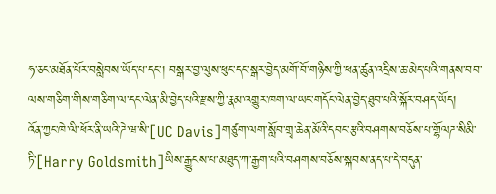ཧ་ཅང་མཐོན་པོར་བསླེབས་ཡོད་པ་དང་། བསྒར་བྱ་ལུས་ཕུང་དང་སྒར་བྱེད་མགོ་བོ་གཉིས་ཀྱི་ཕན་ཚུན་འདྲིས་ཆ་མེད་པའི་གནས་བབ་ལས་གཅིག་གིས་གཅིག་ལ་དང་ལེན་མི་བྱེད་པའི་རྫས་ཀྱི་རྣམ་འགྱུར་ཁག་ལ་ཡང་གདོང་ལེན་བྱེད་ཐུབ་པའི་སྐོར་བཤད་ཡོད།
འོན་ཀྱང་ཁེ་ལི་ཕོར་ནི་ཡའི་ཌེ་ཝ་སི་[UC Davis]གཙུག་ལག་སློབ་གྲྭ་ཆེན་མོའི་དབང་རྩའི་བཤགས་བཅོས་པ་གྷོལཌ་སིམི་ཏི་[Harry Goldsmith]ཡིས་རྒྱུངས་པ་མཐུད་ཀ་རྒྱག་པའི་བཤགས་བཅོས་སྐབས་ནད་པ་དེ་བདུན་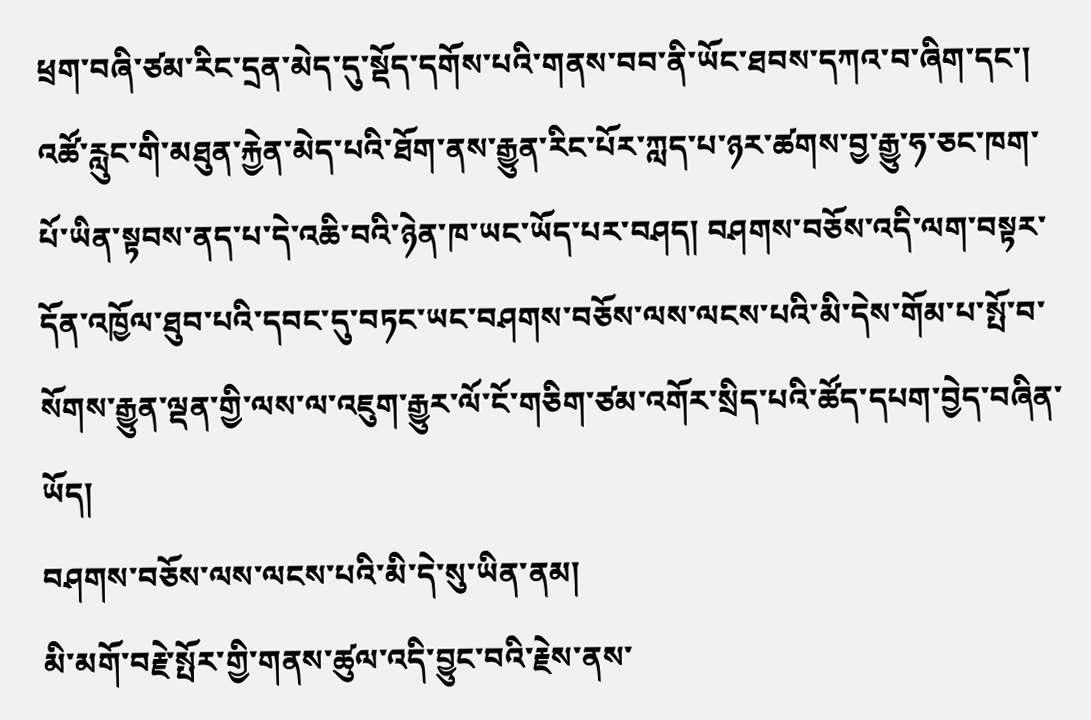ཕྲག་བཞི་ཙམ་རིང་དྲན་མེད་དུ་སྡོད་དགོས་པའི་གནས་བབ་ནི་ཡོང་ཐབས་དཀའ་བ་ཞིག་དང་། འཚོ་རླུང་གི་མཐུན་རྐྱེན་མེད་པའི་ཐོག་ནས་རྒྱུན་རིང་པོར་ཀླད་པ་ཉར་ཚགས་བྱ་རྒྱུ་ཧ་ཅང་ཁག་པོ་ཡིན་སྟབས་ནད་པ་དེ་འཆི་བའི་ཉེན་ཁ་ཡང་ཡོད་པར་བཤད། བཤགས་བཅོས་འདི་ལག་བསྟར་དོན་འཁྱོལ་ཐུབ་པའི་དབང་དུ་བཏང་ཡང་བཤགས་བཅོས་ལས་ལངས་པའི་མི་དེས་གོམ་པ་སྤོ་བ་སོགས་རྒྱུན་ལྡན་གྱི་ལས་ལ་འཇུག་རྒྱུར་ལོ་ངོ་གཅིག་ཙམ་འགོར་སྲིད་པའི་ཚོད་དཔག་བྱེད་བཞིན་ཡོད།
བཤགས་བཅོས་ལས་ལངས་པའི་མི་དེ་སུ་ཡིན་ནམ།
མི་མགོ་བརྗེ་སྤོར་གྱི་གནས་ཚུལ་འདི་བྱུང་བའི་རྗེས་ནས་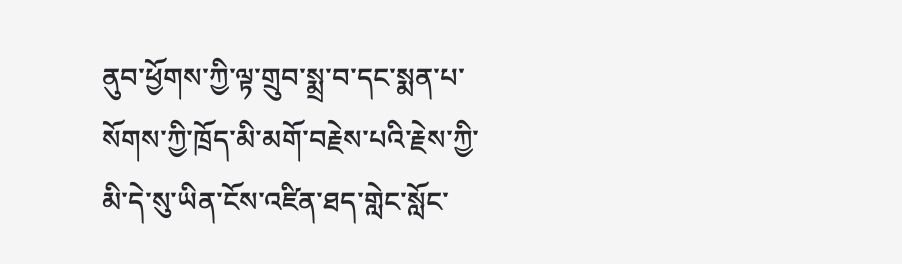ནུབ་ཕྱོགས་ཀྱི་ལྟ་གྲུབ་སྨྲ་བ་དང་སྨན་པ་སོགས་ཀྱི་ཁྲོད་མི་མགོ་བརྗེས་པའི་རྗེས་ཀྱི་མི་དེ་སུ་ཡིན་ངོས་འཛིན་ཐད་གླེང་སློང་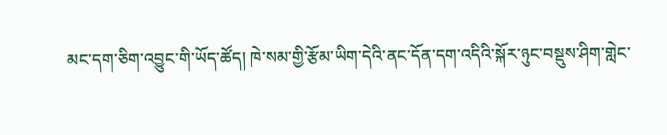མང་དག་ཅིག་འབྱུང་གི་ཡོད་ཚོད། ཁེ་སམ་གྱི་རྩོམ་ཡིག་དེའི་ནང་དོན་དག་འདིའི་སྐོར་ཉུང་བསྡུས་ཤིག་གླེང་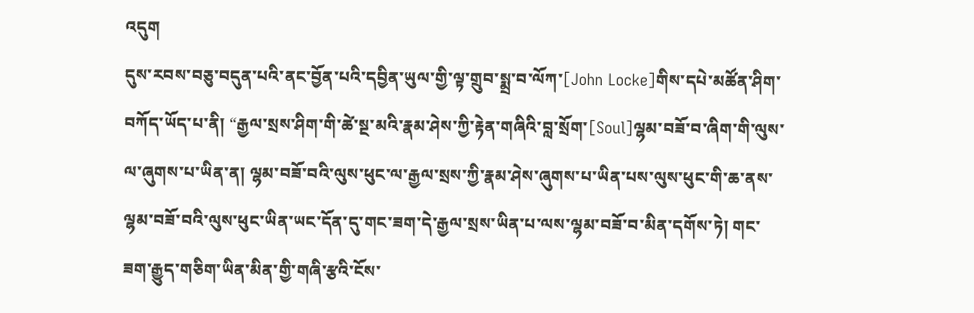འདུག
དུས་རབས་བཅུ་བདུན་པའི་ནང་བྱོན་པའི་དབྱིན་ཡུལ་གྱི་ལྟ་གྲུབ་སྨྲ་བ་ལོཀ་[John Locke]གིས་དཔེ་མཚོན་ཤིག་བཀོད་ཡོད་པ་ནི། “རྒྱལ་སྲས་ཤིག་གི་ཚེ་སྔ་མའི་རྣམ་ཤེས་ཀྱི་རྟེན་གཞིའི་བླ་སྲོག་[Soul]ལྷམ་བཟོ་བ་ཞིག་གི་ལུས་ལ་ཞུགས་པ་ཡིན་ན། ལྷམ་བཟོ་བའི་ལུས་ཕུང་ལ་རྒྱལ་སྲས་ཀྱི་རྣམ་ཤེས་ཞུགས་པ་ཡིན་པས་ལུས་ཕུང་གི་ཆ་ནས་ལྷམ་བཟོ་བའི་ལུས་ཕུང་ཡིན་ཡང་དོན་དུ་གང་ཟག་དེ་རྒྱལ་སྲས་ཡིན་པ་ལས་ལྷམ་བཟོ་བ་མིན་དགོས་ཏེ། གང་ཟག་རྒྱུད་གཅིག་ཡིན་མིན་གྱི་གཞི་རྩའི་ངོས་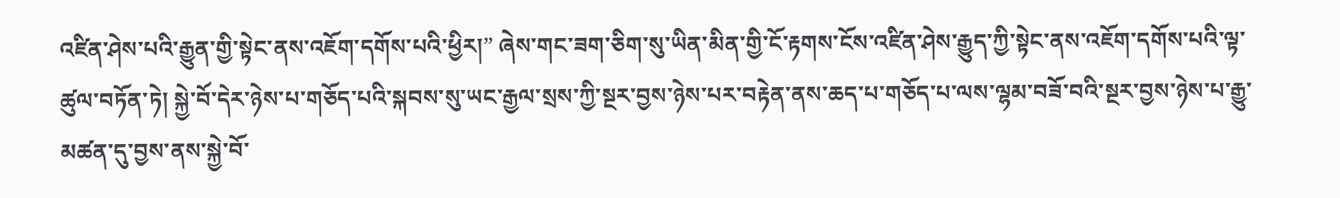འཛིན་ཤེས་པའི་རྒྱུན་གྱི་སྟེང་ནས་འཇོག་དགོས་པའི་ཕྱིར།” ཞེས་གང་ཟག་ཅིག་སུ་ཡིན་མིན་གྱི་ངོ་རྟགས་ངོས་འཛིན་ཤེས་རྒྱུད་ཀྱི་སྟེང་ནས་འཇོག་དགོས་པའི་ལྟ་ཚུལ་བཏོན་ཏེ། སྐྱེ་བོ་དེར་ཉེས་པ་གཅོད་པའི་སྐབས་སུ་ཡང་རྒྱལ་སྲས་ཀྱི་སྔར་བྱས་ཉེས་པར་བརྟེན་ནས་ཆད་པ་གཅོད་པ་ལས་ལྷམ་བཟོ་བའི་སྔར་བྱས་ཉེས་པ་རྒྱུ་མཚན་དུ་བྱས་ནས་སྐྱེ་བོ་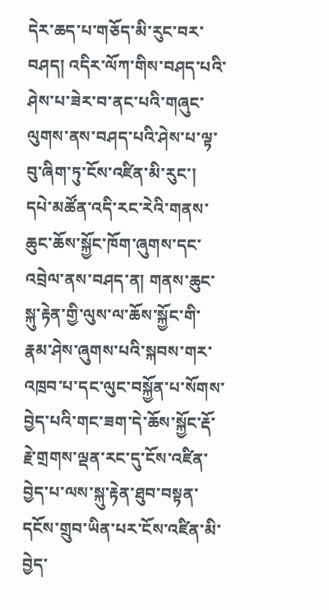དེར་ཆད་པ་གཅོད་མི་རུང་བར་བཤད། འདིར་ལོཀ་གིས་བཤད་པའི་ཤེས་པ་ཟེར་བ་ནང་པའི་གཞུང་ལུགས་ནས་བཤད་པའི་ཤེས་པ་ལྟ་བུ་ཞིག་ཏུ་ངོས་འཛིན་མི་རུང་།
དཔེ་མཚོན་འདི་རང་རེའི་གནས་ཆུང་ཆོས་སྐྱོང་ཁོག་ཞུགས་དང་འབྲེལ་ནས་བཤད་ན། གནས་ཆུང་སྐུ་རྟེན་གྱི་ལུས་ལ་ཆོས་སྐྱོང་གི་རྣམ་ཤེས་ཞུགས་པའི་སྐབས་གར་འཁྲབ་པ་དང་ལུང་བསྐྱོན་པ་སོགས་བྱེད་པའི་གང་ཟག་དེ་ཆོས་སྐྱོང་རྡོ་རྗེ་གྲགས་ལྡན་རང་དུ་ངོས་འཛིན་བྱེད་པ་ལས་སྐུ་རྟེན་ཐུབ་བསྟན་དངོས་གྲུབ་ཡིན་པར་ངོས་འཛིན་མི་བྱེད་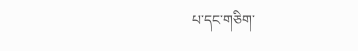པ་དང་གཅིག་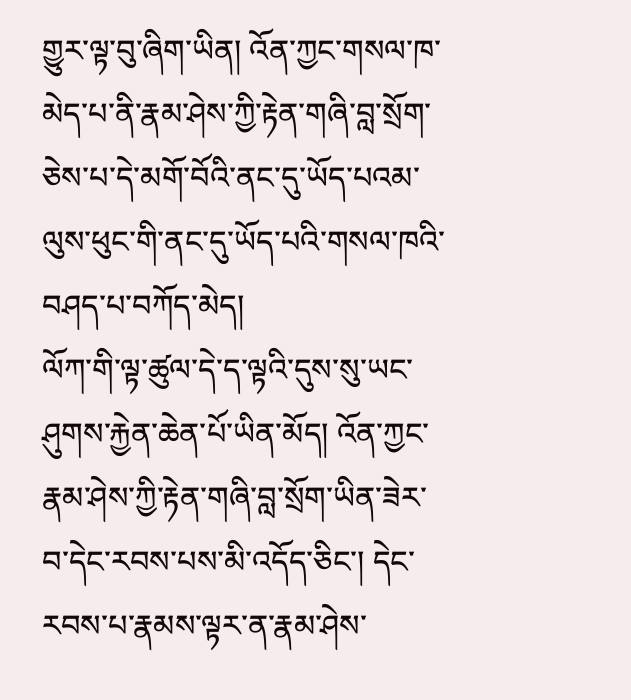གྱུར་ལྟ་བུ་ཞིག་ཡིན། འོན་ཀྱང་གསལ་ཁ་མེད་པ་ནི་རྣམ་ཤེས་ཀྱི་རྟེན་གཞི་བླ་སྲོག་ཅེས་པ་དེ་མགོ་བོའི་ནང་དུ་ཡོད་པའམ་ལུས་ཕུང་གི་ནང་དུ་ཡོད་པའི་གསལ་ཁའི་བཤད་པ་བཀོད་མེད།
ལོཀ་གི་ལྟ་ཚུལ་དེ་ད་ལྟའི་དུས་སུ་ཡང་ཤུགས་རྐྱེན་ཆེན་པོ་ཡིན་མོད། འོན་ཀྱང་རྣམ་ཤེས་ཀྱི་རྟེན་གཞི་བླ་སྲོག་ཡིན་ཟེར་བ་དེང་རབས་པས་མི་འདོད་ཅིང་། དེང་རབས་པ་རྣམས་ལྟར་ན་རྣམ་ཤེས་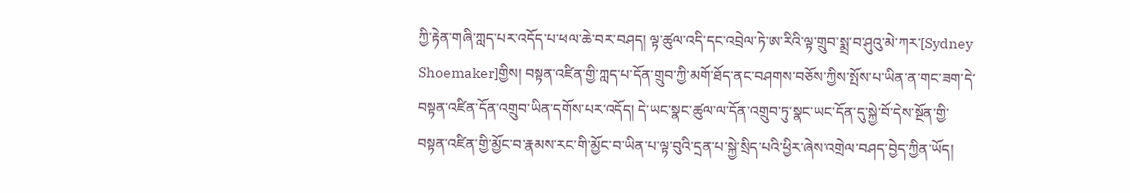ཀྱི་རྟེན་གཞི་ཀླད་པར་འདོད་པ་ཕལ་ཆེ་བར་བཤད། ལྟ་ཚུལ་འདི་དང་འབྲེལ་ཏེ་ཨ་རིའི་ལྟ་གྲུབ་སྨྲ་བ་ཤུའུ་མེ་ཀར་[Sydney Shoemaker]གྱིས། བསྟན་འཛིན་གྱི་ཀླད་པ་དོན་གྲུབ་ཀྱི་མགོ་ཐོད་ནང་བཤགས་བཅོས་ཀྱིས་སྤོས་པ་ཡིན་ན་གང་ཟག་དེ་བསྟན་འཛིན་དོན་འགྲུབ་ཡིན་དགོས་པར་འདོད། དེ་ཡང་སྣང་ཚུལ་ལ་དོན་འགྲུབ་ཏུ་སྣང་ཡང་དོན་དུ་སྐྱེ་བོ་དེས་སྔོན་གྱི་བསྟན་འཛིན་གྱི་མྱོང་བ་རྣམས་རང་གི་མྱོང་བ་ཡིན་པ་ལྟ་བུའི་དྲན་པ་སྐྱེ་སྲིད་པའི་ཕྱིར་ཞེས་འགྲེལ་བཤད་བྱེད་ཀྱིན་ཡོད།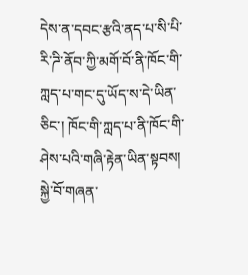དེས་ན་དབང་རྩའི་ནད་པ་སི་པི་རི་ཌི་ནོབ་ཀྱི་མགོ་བོ་ནི་ཁོང་གི་ཀླད་པ་གང་དུ་ཡོད་ས་དེ་ཡིན་ཅིང་། ཁོང་གི་ཀླད་པ་ནི་ཁོང་གི་ཤེས་པའི་གཞི་རྟེན་ཡིན་སྟབས། སྐྱེ་བོ་གཞན་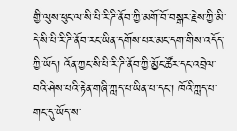གྱི་ལུས་ཕུང་ལ་སི་པི་རི་ཌི་ནོབ་ཀྱི་མགོ་བོ་བསྒར་རྗེས་ཀྱི་མི་དེ་སི་པི་རི་ཌི་ནོབ་རང་ཡིན་དགོས་པར་མང་དག་གིས་འདོད་ཀྱི་ཡོད། འོན་ཀྱང་སི་པི་རི་ཌི་ནོབ་ཀྱི་མྱོང་ཚོར་དང་འབྲེལ་བའི་ཤེས་པའི་རྟེན་གཞི་ཀླད་པ་ཡིན་པ་དང་། ཁོའི་ཀླད་པ་གང་དུ་ཡོད་ས་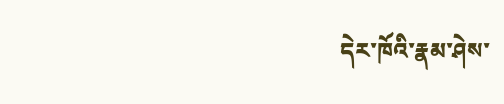དེར་ཁོའི་རྣམ་ཤེས་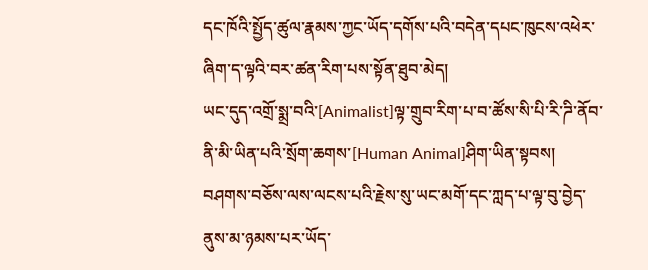དང་ཁོའི་སྤྱོད་ཚུལ་རྣམས་ཀྱང་ཡོད་དགོས་པའི་བདེན་དཔང་ཁུངས་འཕེར་ཞིག་ད་ལྟའི་བར་ཚན་རིག་པས་སྟོན་ཐུབ་མེད།
ཡང་དུད་འགྲོ་སྨྲ་བའི་[Animalist]ལྟ་གྲུབ་རིག་པ་བ་ཚོས་སི་པི་རི་ཌི་ནོབ་ནི་མི་ཡིན་པའི་སྲོག་ཆགས་[Human Animal]ཤིག་ཡིན་སྟབས། བཤགས་བཅོས་ལས་ལངས་པའི་རྗེས་སུ་ཡང་མགོ་དང་ཀླད་པ་ལྟ་བུ་བྱེད་ནུས་མ་ཉམས་པར་ཡོད་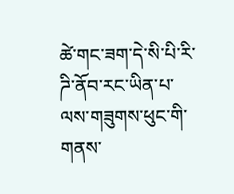ཚེ་གང་ཟག་དེ་སི་པི་རི་ཌི་ནོབ་རང་ཡིན་པ་ལས་གཟུགས་ཕུང་གི་གནས་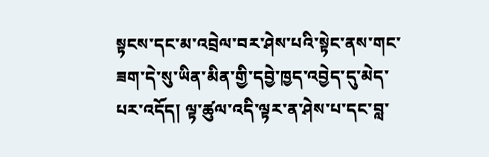སྟངས་དང་མ་འབྲེལ་བར་ཤེས་པའི་སྟེང་ནས་གང་ཟག་དེ་སུ་ཡིན་མིན་གྱི་དབྱེ་ཁྱད་འབྱེད་དུ་མེད་པར་འདོད། ལྟ་ཚུལ་འདི་ལྟར་ན་ཤེས་པ་དང་བླ་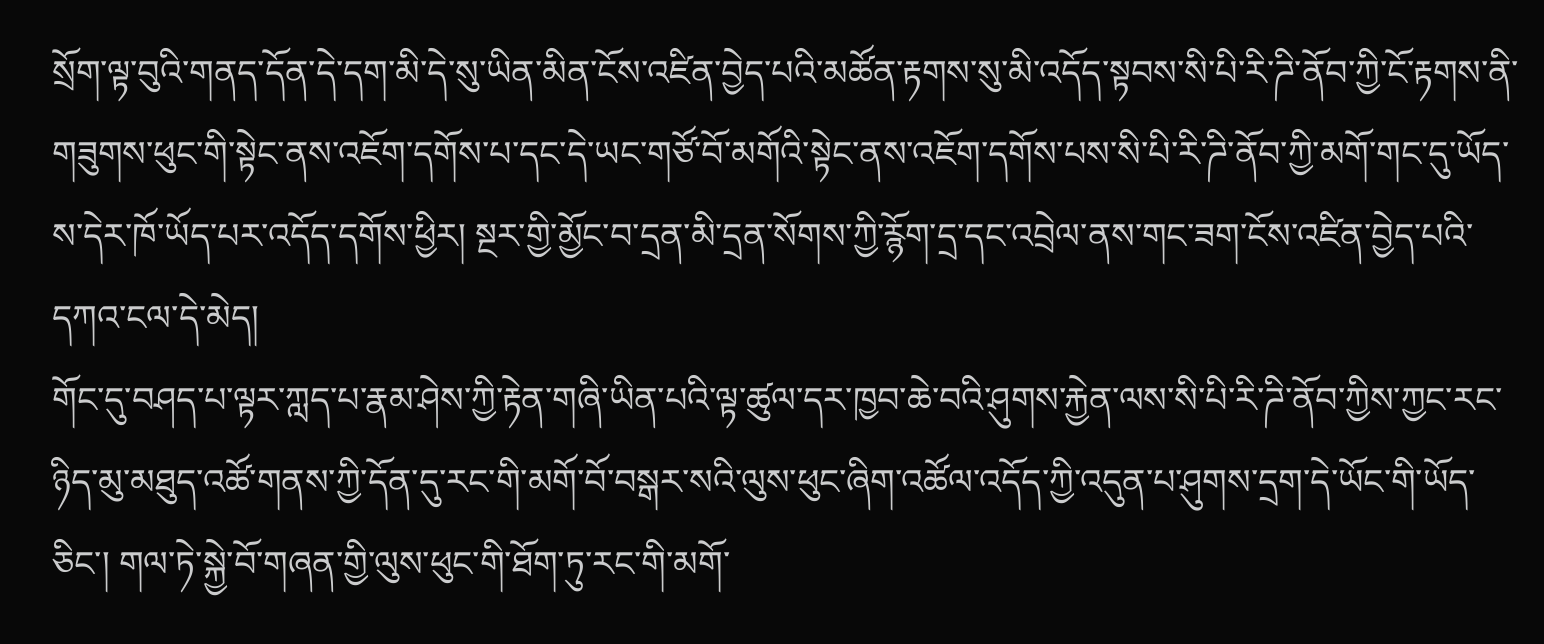སྲོག་ལྟ་བུའི་གནད་དོན་དེ་དག་མི་དེ་སུ་ཡིན་མིན་ངོས་འཛིན་བྱེད་པའི་མཚོན་རྟགས་སུ་མི་འདོད་སྟབས་སི་པི་རི་ཌི་ནོབ་ཀྱི་ངོ་རྟགས་ནི་གཟུགས་ཕུང་གི་སྟེང་ནས་འཇོག་དགོས་པ་དང་དེ་ཡང་གཙོ་བོ་མགོའི་སྟེང་ནས་འཇོག་དགོས་པས་སི་པི་རི་ཌི་ནོབ་ཀྱི་མགོ་གང་དུ་ཡོད་ས་དེར་ཁོ་ཡོད་པར་འདོད་དགོས་ཕྱིར། སྔར་གྱི་མྱོང་བ་དྲན་མི་དྲན་སོགས་ཀྱི་རྙོག་དྲ་དང་འབྲེལ་ནས་གང་ཟག་ངོས་འཛིན་བྱེད་པའི་དཀའ་ངལ་དེ་མེད།
གོང་དུ་བཤད་པ་ལྟར་ཀླད་པ་རྣམ་ཤེས་ཀྱི་རྟེན་གཞི་ཡིན་པའི་ལྟ་ཚུལ་དར་ཁྱབ་ཆེ་བའི་ཤུགས་རྐྱེན་ལས་སི་པི་རི་ཌི་ནོབ་ཀྱིས་ཀྱང་རང་ཉིད་མུ་མཐུད་འཚོ་གནས་ཀྱི་དོན་དུ་རང་གི་མགོ་བོ་བསྒར་སའི་ལུས་ཕུང་ཞིག་འཚོལ་འདོད་ཀྱི་འདུན་པ་ཤུགས་དྲག་དེ་ཡོང་གི་ཡོད་ཅིང་། གལ་ཏེ་སྐྱེ་བོ་གཞན་གྱི་ལུས་ཕུང་གི་ཐོག་ཏུ་རང་གི་མགོ་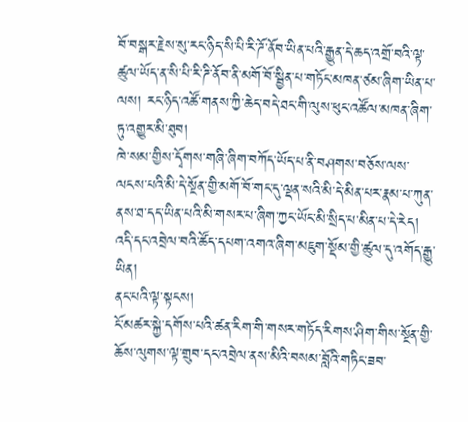བོ་བསྒར་རྗེས་སུ་རང་ཉིད་སི་པི་རི་ཌོ་ནོབ་ཡིན་པའི་རྒྱུན་དེ་ཆད་འགྲོ་བའི་ལྟ་ཚུལ་ཡོད་ན་སི་པི་རི་ཌི་ནོབ་ནི་མགོ་བོ་སྦྱིན་པ་གཏོང་མཁན་ཙམ་ཞིག་ཡིན་པ་ལས། རང་ཉིད་འཚོ་གནས་ཀྱི་ཆེད་བདེ་ཐང་གི་ལུས་ཕུང་འཚོལ་མཁན་ཞིག་ཏུ་འགྱུར་མི་ཐུབ།
ཁེ་སམ་གྱིས་དྭོགས་གཞི་ཞིག་བཀོད་ཡོད་པ་ནི་བཤགས་བཅོས་ལས་ལངས་པའི་མི་དེ་སྔོན་གྱི་མགོ་བོ་གང་དུ་ལྡན་སའི་མི་དེ་མིན་པར་རྣམ་པ་ཀུན་ནས་ཐ་དད་ཡིན་པའི་མི་གསར་པ་ཞིག་ཀྱང་ཡོང་མི་སྲིད་པ་མིན་པ་དེ་རེད། འདི་དང་འབྲེལ་བའི་ཚོད་དཔག་འགའ་ཞིག་མཇུག་སྡོམ་གྱི་ཚུལ་དུ་འགོད་རྒྱུ་ཡིན།
ནང་པའི་ལྟ་སྟངས།
ངོ་མཚར་སྐྱེ་དགོས་པའི་ཚན་རིག་གི་གསར་གཏོད་རིགས་ཤིག་གིས་སྔོན་གྱི་ཆོས་ལུགས་ལྟ་གྲུབ་དང་འབྲེལ་ནས་མིའི་བསམ་བློའི་གཏིང་ཟབ་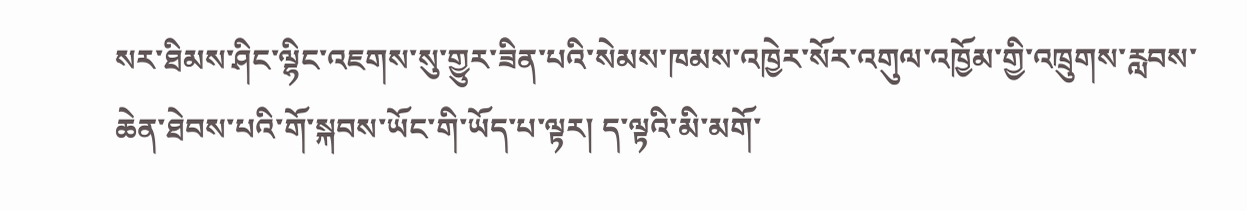སར་ཐིམས་ཤིང་ལྷིང་འཇགས་སུ་གྱུར་ཟིན་པའི་སེམས་ཁམས་འཁྱེར་སོར་འགུལ་འཁྱོམ་གྱི་འཁྲུགས་རླབས་ཆེན་ཐེབས་པའི་གོ་སྐབས་ཡོང་གི་ཡོད་པ་ལྟར། ད་ལྟའི་མི་མགོ་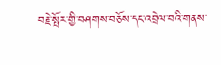བརྗེ་སྤོར་གྱི་བཤགས་བཅོས་དང་འབྲེལ་བའི་གནས་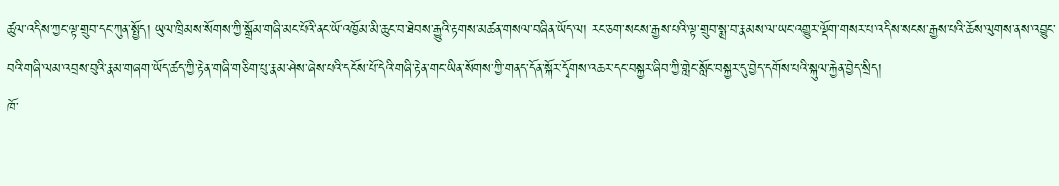ཚུལ་འདིས་ཀྱང་ལྟ་གྲུབ་དང་ཀུན་སྤྱོད། ཡུལ་ཁྲིམས་སོགས་ཀྱི་སྒྲོམ་གཞི་མང་པོའི་ནང་ཡོ་འཁྱོམ་མི་ཆུང་བ་ཐེབས་རྒྱུའི་རྟགས་མཚན་གསལ་བཞིན་ཡོད་ལ། རང་ཅག་སངས་རྒྱས་པའི་ལྟ་གྲུབ་སྨྲ་བ་རྣམས་ལ་ཡང་འགྱུར་ལྡོག་གསར་པ་འདིས་སངས་རྒྱས་པའི་ཆོས་ལུགས་ནས་འབྱུང་བའི་གཞི་ལམ་འབྲས་བུའི་རྣམ་གཞག་ཡོད་ཚད་ཀྱི་རྟེན་གཞི་གཅིག་པུ་རྣམ་ཤེས་ཞེས་པའི་དངོས་པོ་དེའི་གཞི་རྟེན་གང་ཡིན་སོགས་ཀྱི་གནད་དོན་སྐོར་དྭོགས་འཆར་དང་བསྐྱར་ཞིབ་ཀྱི་གླེང་སློང་བསྐྱར་དུ་བྱེད་དགོས་པའི་སྐུལ་རྐྱེན་བྱེད་སྲིད།
ཁོ་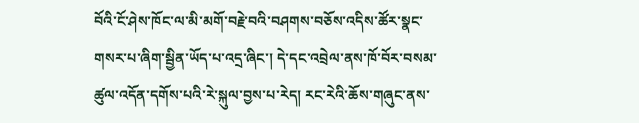བོའི་ངོ་ཤེས་ཁོང་ལ་མི་མགོ་བརྗེ་བའི་བཤགས་བཅོས་འདིས་ཚོར་སྣང་གསར་པ་ཞིག་སྦྱིན་ཡོད་པ་འདྲ་ཞིང་། དེ་དང་འབྲེལ་ནས་ཁོ་བོར་བསམ་ཚུལ་འདོན་དགོས་པའི་རེ་སྐུལ་བྱས་པ་རེད། རང་རེའི་ཆོས་གཞུང་ནས་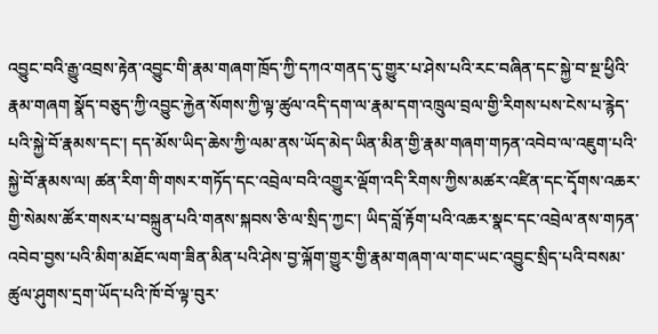འབྱུང་བའི་རྒྱུ་འབྲས་རྟེན་འབྱུང་གི་རྣམ་གཞག་ཁྲོད་ཀྱི་དཀའ་གནད་དུ་གྱུར་པ་ཤེས་པའི་རང་བཞིན་དང་སྐྱེ་བ་སྔ་ཕྱིའི་རྣམ་གཞག སྣོད་བཅུད་ཀྱི་འབྱུང་རྐྱེན་སོགས་ཀྱི་ལྟ་ཚུལ་འདི་དག་ལ་རྣམ་དག་འཁྲུལ་བྲལ་གྱི་རིགས་པས་ངེས་པ་རྙེད་པའི་སྐྱེ་བོ་རྣམས་དང་། དད་མོས་ཡིད་ཆེས་ཀྱི་ལམ་ནས་ཡོད་མེད་ཡིན་མིན་གྱི་རྣམ་གཞག་གཏན་འབེབ་ལ་འཇུག་པའི་སྐྱེ་བོ་རྣམས་ལ། ཚན་རིག་གི་གསར་གཏོད་དང་འབྲེལ་བའི་འགྱུར་ལྡོག་འདི་རིགས་ཀྱིས་མཚར་འཛིན་དང་དྭོགས་འཆར་གྱི་སེམས་ཚོར་གསར་པ་བསྐྲུན་པའི་གནས་སྐབས་ཅི་ལ་སྲིད་ཀྱང་། ཡིད་བློ་རྟོག་པའི་འཆར་སྣང་དང་འབྲེལ་ནས་གཏན་འབེབ་བྱས་པའི་མིག་མཐོང་ལག་ཟིན་མིན་པའི་ཤེས་བྱ་ལྐོག་གྱུར་གྱི་རྣམ་གཞག་ལ་གང་ཡང་འབྱུང་སྲིད་པའི་བསམ་ཚུལ་ཤུགས་དྲག་ཡོད་པའི་ཁོ་བོ་ལྟ་བུར་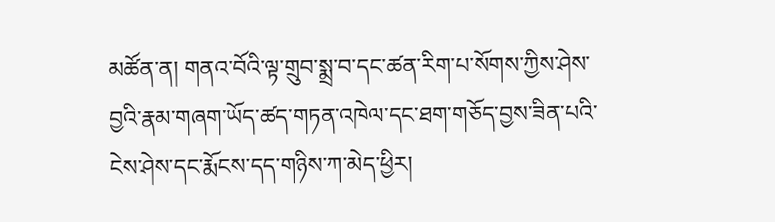མཚོན་ན། གནའ་བོའི་ལྟ་གྲུབ་སྨྲ་བ་དང་ཚན་རིག་པ་སོགས་ཀྱིས་ཤེས་བྱའི་རྣམ་གཞག་ཡོད་ཚད་གཏན་འཁེལ་དང་ཐག་གཅོད་བྱས་ཟིན་པའི་ངེས་ཤེས་དང་རྨོངས་དད་གཉིས་ཀ་མེད་ཕྱིར།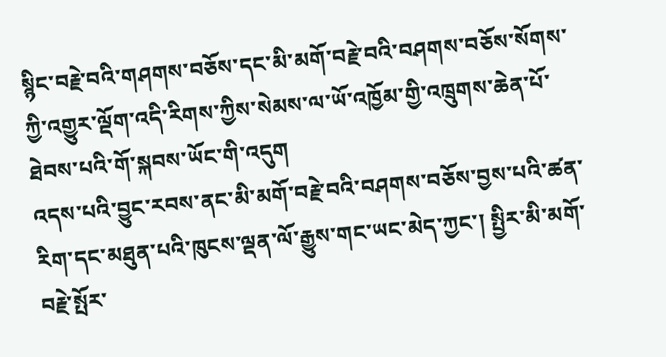སྙིང་བརྗེ་བའི་གཤགས་བཅོས་དང་མི་མགོ་བརྗེ་བའི་བཤགས་བཅོས་སོགས་ཀྱི་འགྱུར་ལྡོག་འདི་རིགས་ཀྱིས་སེམས་ལ་ཡོ་འཁྱོམ་གྱི་འཁྲུགས་ཆེན་པོ་ཐེབས་པའི་གོ་སྐབས་ཡོང་གི་འདུག
འདས་པའི་བྱུང་རབས་ནང་མི་མགོ་བརྗེ་བའི་བཤགས་བཅོས་བྱས་པའི་ཚན་རིག་དང་མཐུན་པའི་ཁུངས་ལྡན་ལོ་རྒྱུས་གང་ཡང་མེད་ཀྱང་། སྤྱིར་མི་མགོ་བརྗེ་སྤོར་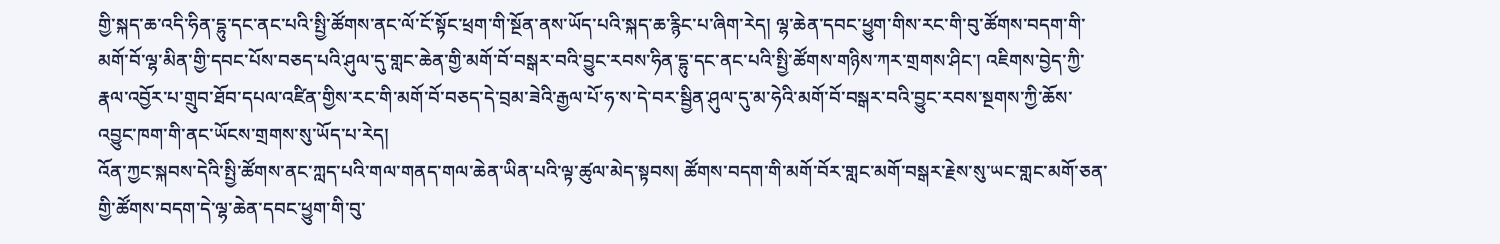གྱི་སྐད་ཆ་འདི་ཧིན་དྷུ་དང་ནང་པའི་སྤྱི་ཚོགས་ནང་ལོ་ངོ་སྟོང་ཕྲག་གི་སྔོན་ནས་ཡོད་པའི་སྐད་ཆ་རྙིང་པ་ཞིག་རེད། ལྷ་ཆེན་དབང་ཕྱུག་གིས་རང་གི་བུ་ཚོགས་བདག་གི་མགོ་བོ་ལྷ་མིན་གྱི་དབང་པོས་བཅད་པའི་ཤུལ་དུ་གླང་ཆེན་གྱི་མགོ་བོ་བསྒར་བའི་བྱུང་རབས་ཧིན་དྷུ་དང་ནང་པའི་སྤྱི་ཚོགས་གཉིས་ཀར་གྲགས་ཤིང་། འཇིགས་བྱེད་ཀྱི་རྣལ་འབྱོར་པ་གྲུབ་ཐོབ་དཔལ་འཛིན་གྱིས་རང་གི་མགོ་བོ་བཅད་དེ་བྲམ་ཟེའི་རྒྱལ་པོ་ཧ་ས་དེ་བར་སྦྱིན་ཤུལ་དུ་མ་ཧེའི་མགོ་བོ་བསྒར་བའི་བྱུང་རབས་སྔགས་ཀྱི་ཆོས་འབྱུང་ཁག་གི་ནང་ཡོངས་གྲགས་སུ་ཡོད་པ་རེད།
འོན་ཀྱང་སྐབས་དེའི་སྤྱི་ཚོགས་ནང་ཀླད་པའི་གལ་གནད་གལ་ཆེན་ཡིན་པའི་ལྟ་ཚུལ་མེད་སྟབས། ཚོགས་བདག་གི་མགོ་བོར་གླང་མགོ་བསྒར་རྗེས་སུ་ཡང་གླང་མགོ་ཅན་གྱི་ཚོགས་བདག་དེ་ལྷ་ཆེན་དབང་ཕྱུག་གི་བུ་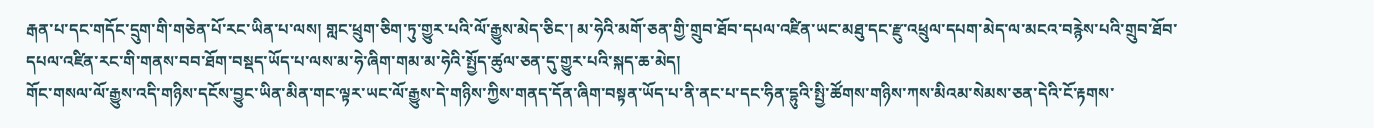རྒན་པ་དང་གདོང་དྲུག་གི་གཅེན་པོ་རང་ཡིན་པ་ལས། གླང་ཕྲུག་ཅིག་ཏུ་གྱུར་པའི་ལོ་རྒྱུས་མེད་ཅིང་། མ་ཧེའི་མགོ་ཅན་གྱི་གྲུབ་ཐོབ་དཔལ་འཛིན་ཡང་མཐུ་དང་རྫུ་འཕྲུལ་དཔག་མེད་ལ་མངའ་བརྙེས་པའི་གྲུབ་ཐོབ་དཔལ་འཛིན་རང་གི་གནས་བབ་ཐོག་བསྡད་ཡོད་པ་ལས་མ་ཧེ་ཞིག་གམ་མ་ཧེའི་སྤྱོད་ཚུལ་ཅན་དུ་གྱུར་པའི་སྐད་ཆ་མེད།
གོང་གསལ་ལོ་རྒྱུས་འདི་གཉིས་དངོས་བྱུང་ཡིན་མིན་གང་ལྟར་ཡང་ལོ་རྒྱུས་དེ་གཉིས་ཀྱིས་གནད་དོན་ཞིག་བསྟན་ཡོད་པ་ནི་ནང་པ་དང་ཧིན་དྷུའི་སྤྱི་ཚོགས་གཉིས་ཀས་མིའམ་སེམས་ཅན་དེའི་ངོ་རྟགས་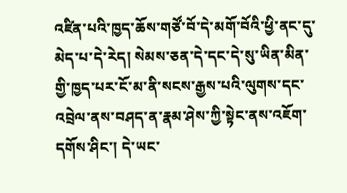འཛིན་པའི་ཁྱད་ཆོས་གཙོ་བོ་དེ་མགོ་བོའི་ཕྱི་ནང་དུ་མེད་པ་དེ་རེད། སེམས་ཅན་དེ་དང་དེ་སུ་ཡིན་མིན་གྱི་ཁྱད་པར་ངོ་མ་ནི་སངས་རྒྱས་པའི་ལུགས་དང་འབྲེལ་ནས་བཤད་ན་རྣམ་ཤེས་ཀྱི་སྟེང་ནས་འཇོག་དགོས་ཤིང་། དེ་ཡང་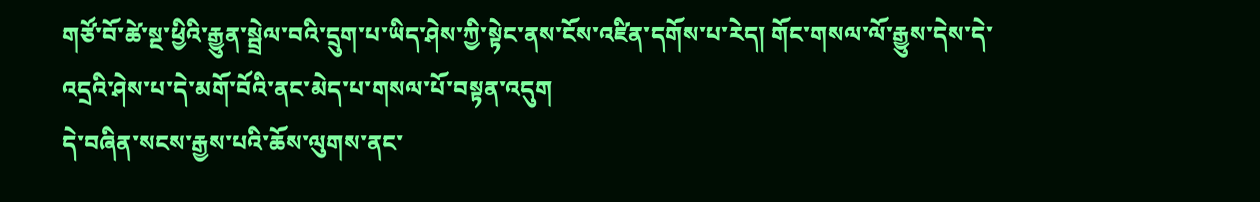གཙོ་བོ་ཚེ་སྔ་ཕྱིའི་རྒྱུན་སྦྲེལ་བའི་དྲུག་པ་ཡིད་ཤེས་ཀྱི་སྟེང་ནས་ངོས་འཛིན་དགོས་པ་རེད། གོང་གསལ་ལོ་རྒྱུས་དེས་དེ་འདྲའི་ཤེས་པ་དེ་མགོ་བོའི་ནང་མེད་པ་གསལ་པོ་བསྟན་འདུག
དེ་བཞིན་སངས་རྒྱས་པའི་ཆོས་ལུགས་ནང་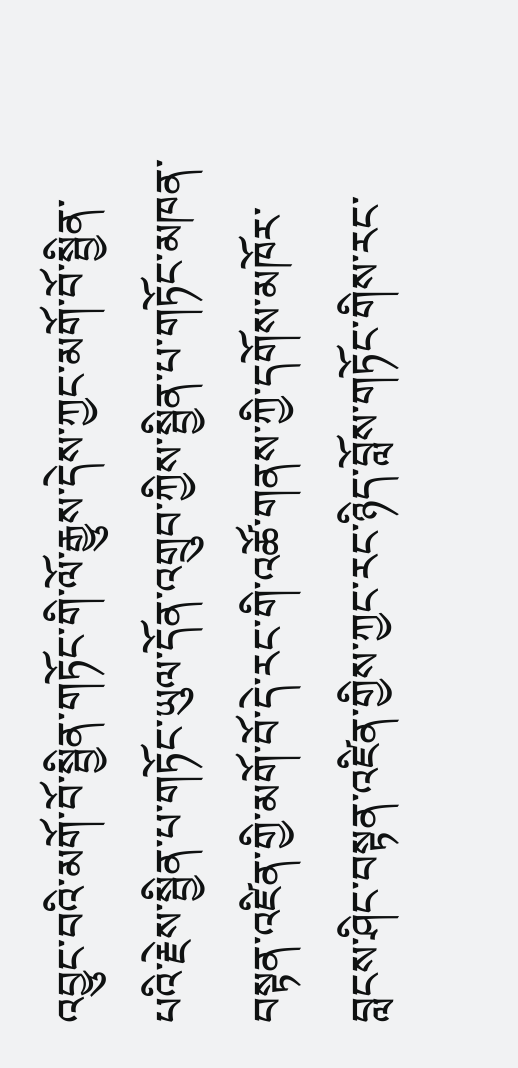འབྱུང་བའི་མགོ་བོ་སྦྱིན་གཏོང་གི་ལོ་རྒྱུས་དེས་ཀྱང་མགོ་བོ་སྦྱིན་པའི་རྗེས་སྦྱིན་པ་གཏོང་ཡུལ་དོན་འགྲུབ་ཀྱིས་སྦྱིན་པ་གཏོང་མཁན་བསྟན་འཛིན་གྱི་མགོ་བོ་དེ་རང་གི་འཚོ་གནས་ཀྱི་དགོས་མཁོར་བླངས་ཤིང་བསྟན་འཛིན་གྱིས་ཀྱང་རང་ཉིད་བློས་གཏོང་གིས་རང་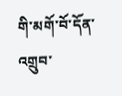གི་མགོ་བོ་དོན་འགྲུབ་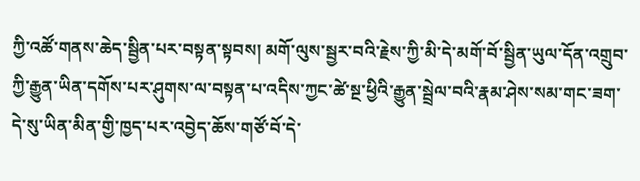ཀྱི་འཚོ་གནས་ཆེད་སྦྱིན་པར་བསྟན་སྟབས། མགོ་ལུས་སྦྱར་བའི་རྗེས་ཀྱི་མི་དེ་མགོ་བོ་སྦྱིན་ཡུལ་དོན་འགྲུབ་ཀྱི་རྒྱུན་ཡིན་དགོས་པར་ཤུགས་ལ་བསྟན་པ་འདིས་ཀྱང་ཚེ་སྔ་ཕྱིའི་རྒྱུན་སྦྲེལ་བའི་རྣམ་ཤེས་སམ་གང་ཟག་དེ་སུ་ཡིན་མིན་གྱི་ཁྱད་པར་འབྱེད་ཆོས་གཙོ་བོ་དེ་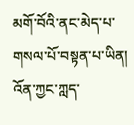མགོ་བོའི་ནང་མེད་པ་གསལ་པོ་བསྟན་པ་ཡིན།
འོན་ཀྱང་ཀླད་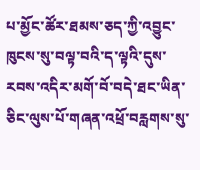པ་མྱོང་ཚོར་ཐམས་ཅད་ཀྱི་འབྱུང་ཁུངས་སུ་བལྟ་བའི་ད་ལྟའི་དུས་རབས་འདིར་མགོ་བོ་བདེ་ཐང་ཡིན་ཅིང་ལུས་པོ་གཞན་འཕྲོ་བརླགས་སུ་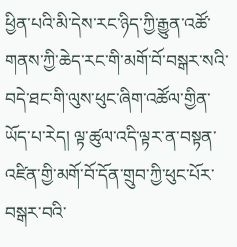ཕྱིན་པའི་མི་དེས་རང་ཉིད་ཀྱི་རྒྱུན་འཚོ་གནས་ཀྱི་ཆེད་རང་གི་མགོ་བོ་བསྒར་སའི་བདེ་ཐང་གི་ལུས་ཕུང་ཞིག་འཚོལ་གྱིན་ཡོད་པ་རེད། ལྟ་ཚུལ་འདི་ལྟར་ན་བསྟན་འཛིན་གྱི་མགོ་བོ་དོན་གྲུབ་ཀྱི་ཕུང་པོར་བསྒར་བའི་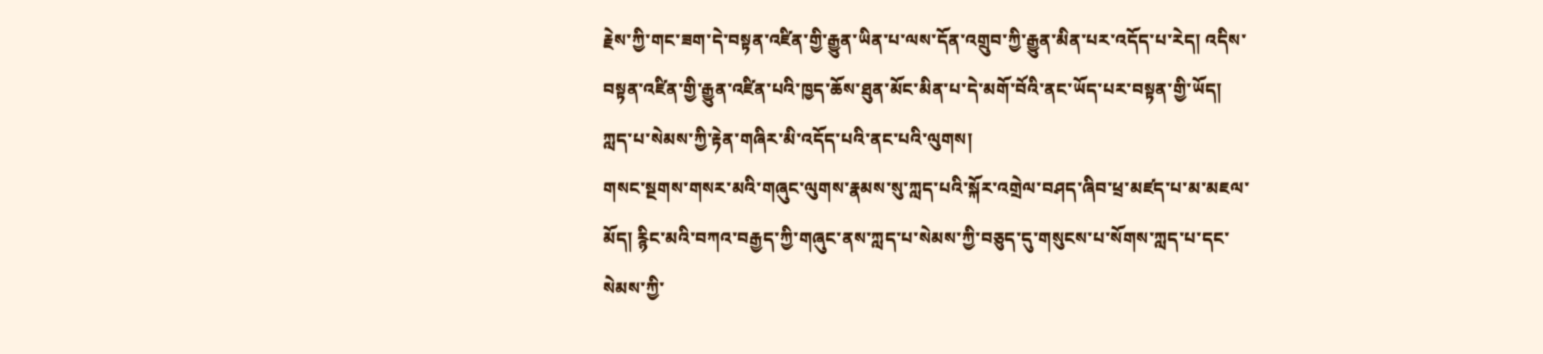རྗེས་ཀྱི་གང་ཟག་དེ་བསྟན་འཛིན་གྱི་རྒྱུན་ཡིན་པ་ལས་དོན་འགྲུབ་ཀྱི་རྒྱུན་མིན་པར་འདོད་པ་རེད། འདིས་བསྟན་འཛིན་གྱི་རྒྱུན་འཛིན་པའི་ཁྱད་ཆོས་ཐུན་མོང་མིན་པ་དེ་མགོ་བོའི་ནང་ཡོད་པར་བསྟན་གྱི་ཡོད།
ཀླད་པ་སེམས་ཀྱི་རྟེན་གཞིར་མི་འདོད་པའི་ནང་པའི་ལུགས།
གསང་སྔགས་གསར་མའི་གཞུང་ལུགས་རྣམས་སུ་ཀླད་པའི་སྐོར་འགྲེལ་བཤད་ཞིབ་ཕྲ་མཛད་པ་མ་མཇལ་མོད། རྙིང་མའི་བཀའ་བརྒྱད་ཀྱི་གཞུང་ནས་ཀླད་པ་སེམས་ཀྱི་བཅུད་དུ་གསུངས་པ་སོགས་ཀླད་པ་དང་སེམས་ཀྱི་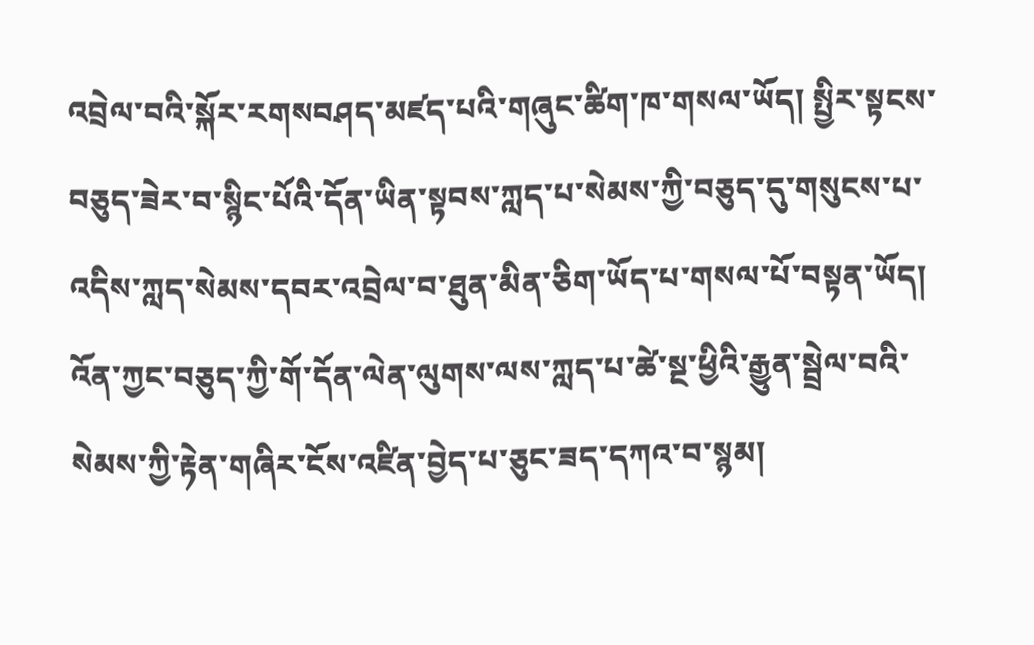འབྲེལ་བའི་སྐོར་རགསབཤད་མཛད་པའི་གཞུང་ཚིག་ཁ་གསལ་ཡོད། སྤྱིར་སྟངས་བཅུད་ཟེར་བ་སྙིང་པོའི་དོན་ཡིན་སྟབས་ཀླད་པ་སེམས་ཀྱི་བཅུད་དུ་གསུངས་པ་འདིས་ཀླད་སེམས་དབར་འབྲེལ་བ་ཐུན་མིན་ཅིག་ཡོད་པ་གསལ་པོ་བསྟན་ཡོད། འོན་ཀྱང་བཅུད་ཀྱི་གོ་དོན་ལེན་ལུགས་ལས་ཀླད་པ་ཚེ་སྔ་ཕྱིའི་རྒྱུན་སྦྲེལ་བའི་སེམས་ཀྱི་རྟེན་གཞིར་ངོས་འཛིན་བྱེད་པ་ཅུང་ཟད་དཀའ་བ་སྙམ།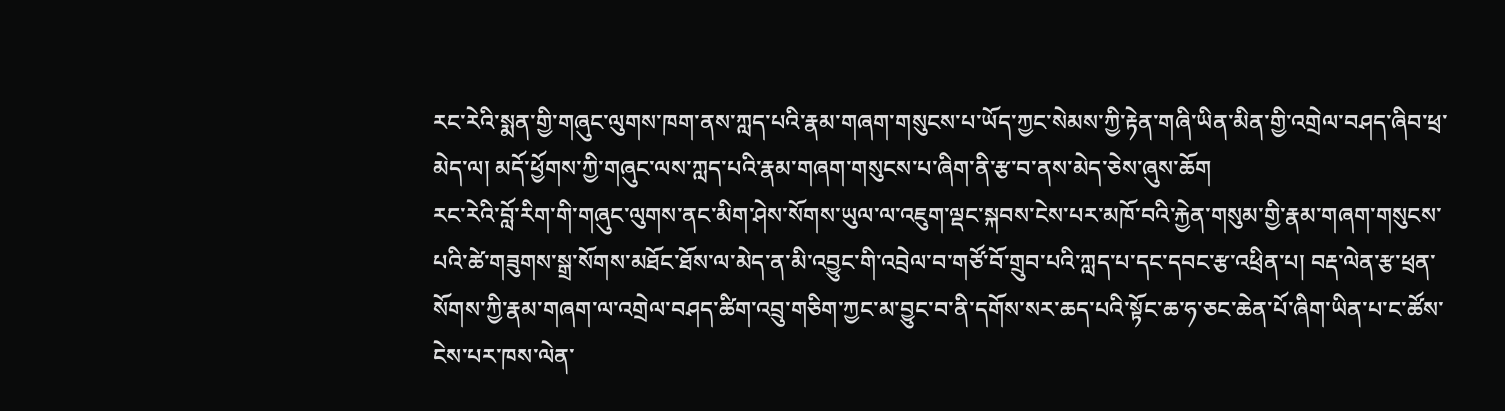རང་རེའི་སྨན་གྱི་གཞུང་ལུགས་ཁག་ནས་ཀླད་པའི་རྣམ་གཞག་གསུངས་པ་ཡོད་ཀྱང་སེམས་ཀྱི་རྟེན་གཞི་ཡིན་མིན་གྱི་འགྲེལ་བཤད་ཞིབ་ཕྲ་མེད་ལ། མདོ་ཕྱོགས་ཀྱི་གཞུང་ལས་ཀླད་པའི་རྣམ་གཞག་གསུངས་པ་ཞིག་ནི་རྩ་བ་ནས་མེད་ཅེས་ཞུས་ཆོག
རང་རེའི་བློ་རིག་གི་གཞུང་ལུགས་ནང་མིག་ཤེས་སོགས་ཡུལ་ལ་འཇུག་ལྡང་སྐབས་ངེས་པར་མཁོ་བའི་རྐྱེན་གསུམ་གྱི་རྣམ་གཞག་གསུངས་པའི་ཚེ་གཟུགས་སྒྲ་སོགས་མཐོང་ཐོས་ལ་མེད་ན་མི་འབྱུང་གི་འབྲེལ་བ་གཙོ་བོ་གྲུབ་པའི་ཀླད་པ་དང་དབང་རྩ་འཕྲིན་པ། བརྡ་ལེན་རྩ་ཕྲན་སོགས་ཀྱི་རྣམ་གཞག་ལ་འགྲེལ་བཤད་ཚིག་འབྲུ་གཅིག་ཀྱང་མ་བྱུང་བ་ནི་དགོས་སར་ཆད་པའི་སྟོང་ཆ་ཧ་ཅང་ཆེན་པོ་ཞིག་ཡིན་པ་ང་ཚོས་ངེས་པར་ཁས་ལེན་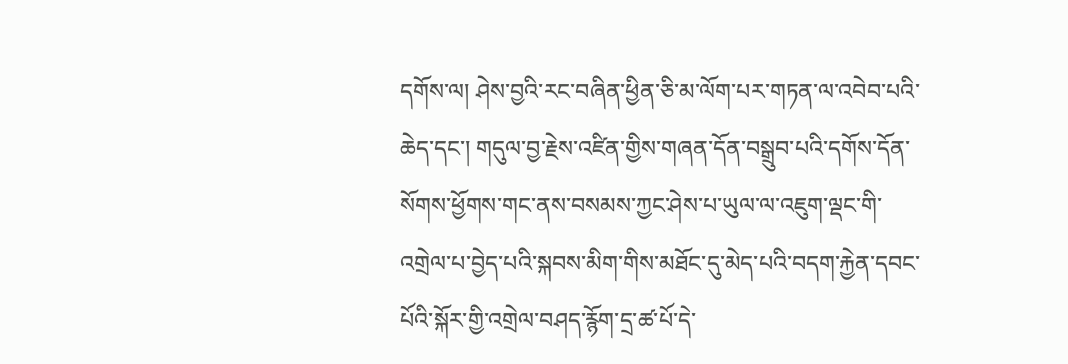དགོས་ལ། ཤེས་བྱའི་རང་བཞིན་ཕྱིན་ཅི་མ་ལོག་པར་གཏན་ལ་འབེབ་པའི་ཆེད་དང་། གདུལ་བྱ་རྗེས་འཛིན་གྱིས་གཞན་དོན་བསྒྲུབ་པའི་དགོས་དོན་སོགས་ཕྱོགས་གང་ནས་བསམས་ཀྱང་ཤེས་པ་ཡུལ་ལ་འཇུག་ལྡང་གི་འགྲེལ་པ་བྱེད་པའི་སྐབས་མིག་གིས་མཐོང་དུ་མེད་པའི་བདག་རྐྱེན་དབང་པོའི་སྐོར་གྱི་འགྲེལ་བཤད་རྙོག་དྲ་ཚ་པོ་དེ་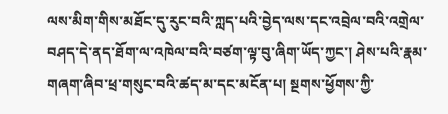ལས་མིག་གིས་མཐོང་དུ་རུང་བའི་ཀླད་པའི་བྱེད་ལས་དང་འབྲེལ་བའི་འགྲེལ་བཤད་དེ་ནད་ཐོག་ལ་འཁེལ་བའི་བཙག་ལྟ་བུ་ཞིག་ཡོད་ཀྱང་། ཤེས་པའི་རྣམ་གཞག་ཞིབ་ཕྲ་གསུང་བའི་ཚད་མ་དང་མངོན་པ། སྔགས་ཕྱོགས་ཀྱི་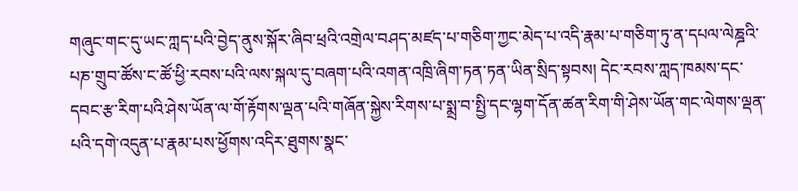གཞུང་གང་དུ་ཡང་ཀླད་པའི་བྱེད་ནུས་སྐོར་ཞིབ་ཕྲའི་འགྲེལ་བཤད་མཛད་པ་གཅིག་ཀྱང་མེད་པ་འདི་རྣམ་པ་གཅིག་ཏུ་ན་དཔལ་ལེཎྜའི་པཎ་གྲུབ་ཚོས་ང་ཚོ་ཕྱི་རབས་པའི་ལས་སྐལ་དུ་བཞག་པའི་འགན་འཁྲི་ཞིག་ཏན་ཏན་ཡིན་སྲིད་སྟབས། དེང་རབས་ཀླད་ཁམས་དང་དབང་རྩ་རིག་པའི་ཤེས་ཡོན་ལ་གོ་རྟོགས་ལྡན་པའི་གཞོན་སྐྱེས་རིགས་པ་སྨྲ་བ་སྤྱི་དང་ལྷག་དོན་ཚན་རིག་གི་ཤེས་ཡོན་གང་ལེགས་ལྡན་པའི་དགེ་འདུན་པ་རྣམ་པས་ཕྱོགས་འདིར་ཐུགས་སྣང་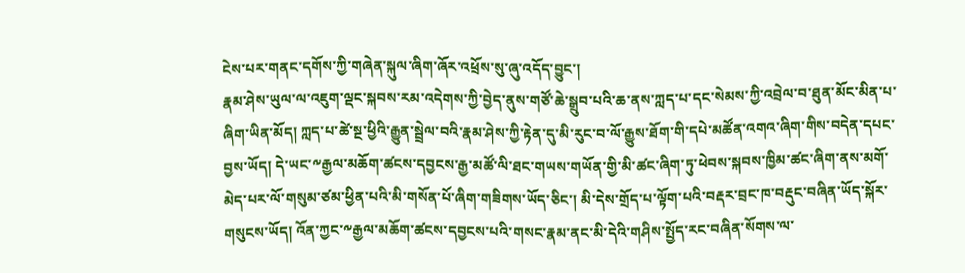ངེས་པར་གནང་དགོས་ཀྱི་གཞེན་སྐུལ་ཞིག་ཞོར་འཕྲོས་སུ་ཞུ་འདོད་བྱུང་།
རྣམ་ཤེས་ཡུལ་ལ་འཇུག་ལྡང་སྐབས་རམ་འདེགས་ཀྱི་བྱེད་ནུས་གཙོ་ཆེ་སྒྲུབ་པའི་ཆ་ནས་ཀླད་པ་དང་སེམས་ཀྱི་འབྲེལ་བ་ཐུན་མོང་མིན་པ་ཞིག་ཡིན་མོད། ཀླད་པ་ཚེ་སྔ་ཕྱིའི་རྒྱུན་སྦྲེལ་བའི་རྣམ་ཤེས་ཀྱི་རྟེན་དུ་མི་རུང་བ་ལོ་རྒྱུས་ཐོག་གི་དཔེ་མཚོན་འགའ་ཞིག་གིས་བདེན་དཔང་བྱས་ཡོད། དེ་ཡང་༸རྒྱལ་མཆོག་ཚངས་དབྱངས་རྒྱ་མཚོ་ལི་ཐང་གཡས་གཡོན་གྱི་མི་ཚང་ཞིག་ཏུ་ཕེབས་སྐབས་ཁྱིམ་ཚང་ཞིག་ནས་མགོ་མེད་པར་ལོ་གསུམ་ཙམ་ཕྱིན་པའི་མི་གསོན་པོ་ཞིག་གཟིགས་ཡོད་ཅིང་། མི་དེས་གྲོད་པ་ལྟོག་པའི་བརྡར་བྲང་ཁ་བརྡུང་བཞིན་ཡོད་སྐོར་གསུངས་ཡོད། འོན་ཀྱང་༸རྒྱལ་མཆོག་ཚངས་དབྱངས་པའི་གསང་རྣམ་ནང་མི་དེའི་གཤིས་སྤྱོད་རང་བཞིན་སོགས་ལ་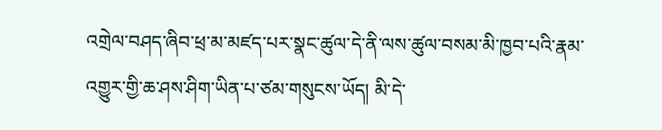འགྲེལ་བཤད་ཞིབ་ཕྲ་མ་མཛད་པར་སྣང་ཚུལ་དེ་ནི་ལས་ཚུལ་བསམ་མི་ཁྱབ་པའི་རྣམ་འགྱུར་གྱི་ཆ་ཤས་ཤིག་ཡིན་པ་ཙམ་གསུངས་ཡོད། མི་དེ་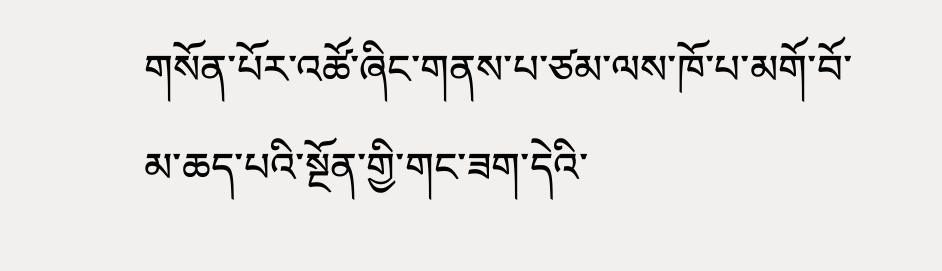གསོན་པོར་འཚོ་ཞིང་གནས་པ་ཙམ་ལས་ཁོ་པ་མགོ་བོ་མ་ཆད་པའི་སྔོན་གྱི་གང་ཟག་དེའི་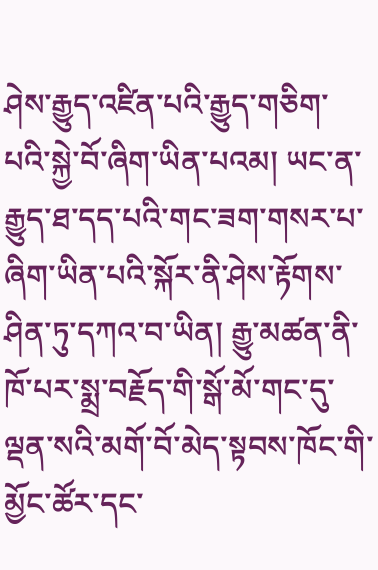ཤེས་རྒྱུད་འཛིན་པའི་རྒྱུད་གཅིག་པའི་སྐྱེ་བོ་ཞིག་ཡིན་པའམ། ཡང་ན་རྒྱུད་ཐ་དད་པའི་གང་ཟག་གསར་པ་ཞིག་ཡིན་པའི་སྐོར་ནི་ཤེས་རྟོགས་ཤིན་ཏུ་དཀའ་བ་ཡིན། རྒྱུ་མཚན་ནི་ཁོ་པར་སྨྲ་བརྗོད་གི་སྒོ་མོ་གང་དུ་ལྡན་སའི་མགོ་བོ་མེད་སྟབས་ཁོང་གི་མྱོང་ཚོར་དང་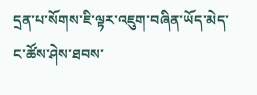དྲན་པ་སོགས་ཇི་ལྟར་འཇུག་བཞིན་ཡོད་མེད་ང་ཚོས་ཤེས་ཐབས་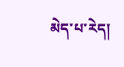མེད་པ་རེད།